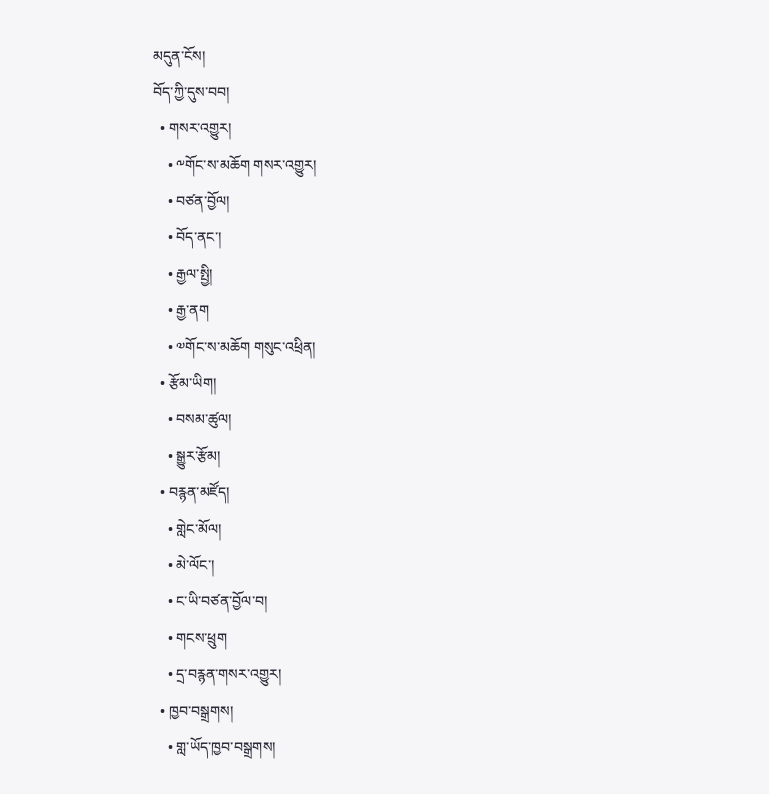མདུན་ངོས།
བོད་ཀྱི་དུས་བབ།
  • གསར་འགྱུར།
    • ༸གོང་ས་མཆོག གསར་འགྱུར།
    • བཙན་བྱོལ།
    • བོད་ནང་།
    • རྒྱལ་སྤྱི།
    • རྒྱ་ནག
    • ༧གོང་ས་མཆོག གསུང་འཕྲིན།
  • རྩོམ་ཡིག།
    • བསམ་ཚུལ།
    • སྒྱུར་རྩོམ།
  • བརྙན་མཛོད།
    • གླེང་མོལ།
    • མེ་ལོང་།
    • ང་ཡི་བཙན་བྱོལ་བ།
    • གངས་ཕྲུག
    • དྲ་བརྙན་གསར་འགྱུར།
  • ཁྱབ་བསྒྲགས།
    • གླ་ཡོད་ཁྱབ་བསྒྲགས།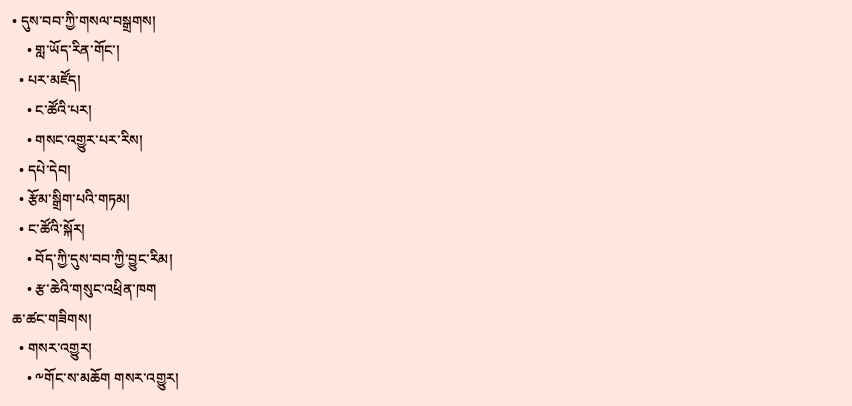• དུས་བབ་ཀྱི་གསལ་བསྒྲགས།
    • གླ་ཡོད་རིན་གོང་།
  • པར་མཛོད།
    • ང་ཚོའི་པར།
    • གསང་འགྱུར་པར་རིས།
  • དཔེ་དེབ།
  • རྩོམ་སྒྲིག་པའི་གཏམ།
  • ང་ཚོའི་སྐོར།
    • བོད་ཀྱི་དུས་བབ་ཀྱི་བྱུང་རིམ།
    • རྩ་ཆེའི་གསུང་འཕྲིན་ཁག
ཆ་ཚང་གཟིགས།
  • གསར་འགྱུར།
    • ༸གོང་ས་མཆོག གསར་འགྱུར།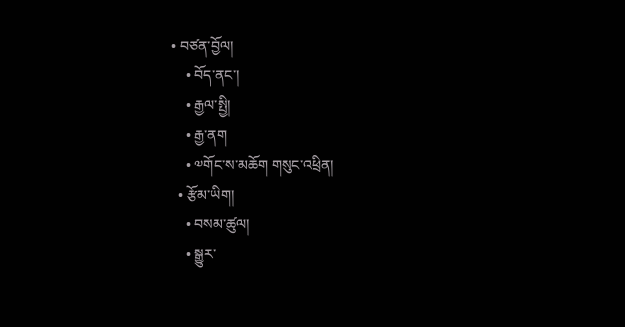• བཙན་བྱོལ།
    • བོད་ནང་།
    • རྒྱལ་སྤྱི།
    • རྒྱ་ནག
    • ༧གོང་ས་མཆོག གསུང་འཕྲིན།
  • རྩོམ་ཡིག།
    • བསམ་ཚུལ།
    • སྒྱུར་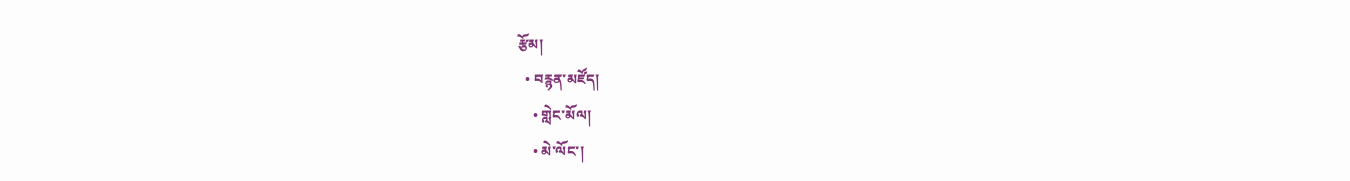རྩོམ།
  • བརྙན་མཛོད།
    • གླེང་མོལ།
    • མེ་ལོང་།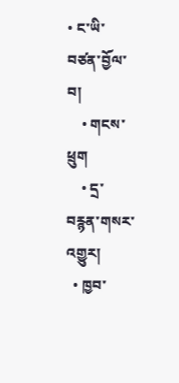• ང་ཡི་བཙན་བྱོལ་བ།
    • གངས་ཕྲུག
    • དྲ་བརྙན་གསར་འགྱུར།
  • ཁྱབ་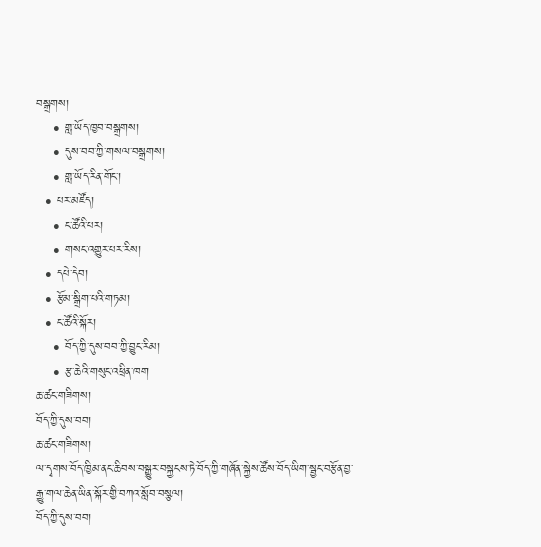བསྒྲགས།
    • གླ་ཡོད་ཁྱབ་བསྒྲགས།
    • དུས་བབ་ཀྱི་གསལ་བསྒྲགས།
    • གླ་ཡོད་རིན་གོང་།
  • པར་མཛོད།
    • ང་ཚོའི་པར།
    • གསང་འགྱུར་པར་རིས།
  • དཔེ་དེབ།
  • རྩོམ་སྒྲིག་པའི་གཏམ།
  • ང་ཚོའི་སྐོར།
    • བོད་ཀྱི་དུས་བབ་ཀྱི་བྱུང་རིམ།
    • རྩ་ཆེའི་གསུང་འཕྲིན་ཁག
ཆ་ཚང་གཟིགས།
བོད་ཀྱི་དུས་བབ།
ཆ་ཚང་གཟིགས།
ལ་དྭགས་བོད་ཁྱིམ་ནང་ཆིབས་བསྒྱུར་བསྐྱངས་ཏེ་བོད་ཀྱི་གཞོན་སྐྱེས་ཚོས་བོད་ཡིག་སྦྱང་བརྩོན་བྱ་རྒྱུ་གལ་ཆེན་ཡིན་སྐོར་གྱི་བཀའ་སློབ་བསྩལ།
བོད་ཀྱི་དུས་བབ།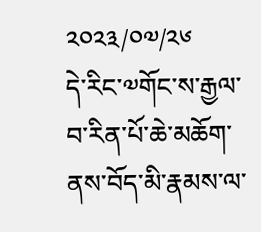༢༠༢༣/༠༧/༢༦
དེ་རིང་༧གོང་ས་རྒྱལ་བ་རིན་པོ་ཆེ་མཆོག་ནས་བོད་མི་རྣམས་ལ་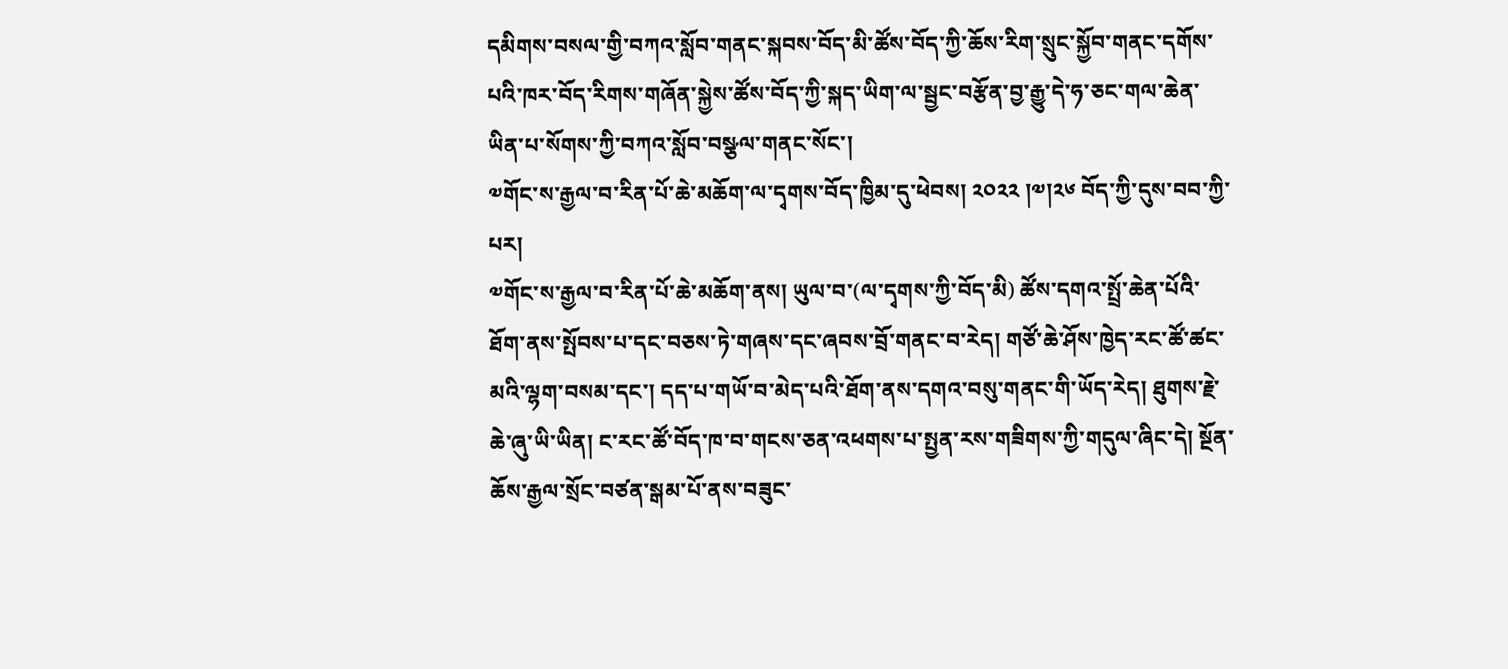དམིགས་བསལ་གྱི་བཀའ་སློབ་གནང་སྐབས་བོད་མི་ཚོས་བོད་ཀྱི་ཆོས་རིག་སྲུང་སྐྱོབ་གནང་དགོས་པའི་ཁར་བོད་རིགས་གཞོན་སྐྱེས་ཚོས་བོད་ཀྱི་སྐད་ཡིག་ལ་སྦྱང་བརྩོན་བྱ་རྒྱུ་དེ་ཧ་ཅང་གལ་ཆེན་ཡིན་པ་སོགས་ཀྱི་བཀའ་སློབ་བསྩལ་གནང་སོང་།
༧གོང་ས་རྒྱལ་བ་རིན་པོ་ཆེ་མཆོག་ལ་དྭགས་བོད་ཁྱིམ་དུ་ཕེབས། ༢༠༢༢ །༧།༢༦ བོད་ཀྱི་དུས་བབ་ཀྱི་པར།
༧གོང་ས་རྒྱལ་བ་རིན་པོ་ཆེ་མཆོག་ནས། ཡུལ་བ་(ལ་དྭགས་ཀྱི་བོད་མི) ཚོས་དགའ་སྤྲོ་ཆེན་པོའི་ཐོག་ནས་སྤོབས་པ་དང་བཅས་ཏེ་གཞས་དང་ཞབས་བྲོ་གནང་བ་རེད། གཙོ་ཆེ་ཤོས་ཁྱེད་རང་ཚོ་ཚང་མའི་ལྷག་བསམ་དང་། དད་པ་གཡོ་བ་མེད་པའི་ཐོག་ནས་དགའ་བསུ་གནང་གི་ཡོད་རེད། ཐུགས་རྗེ་ཆེ་ཞུ་ཡི་ཡིན། ང་རང་ཚོ་བོད་ཁ་བ་གངས་ཅན་འཕགས་པ་སྤྱན་རས་གཟིགས་ཀྱི་གདུལ་ཞིང་དེ། སྔོན་ཆོས་རྒྱལ་སྲོང་བཙན་སྒམ་པོ་ནས་བཟུང་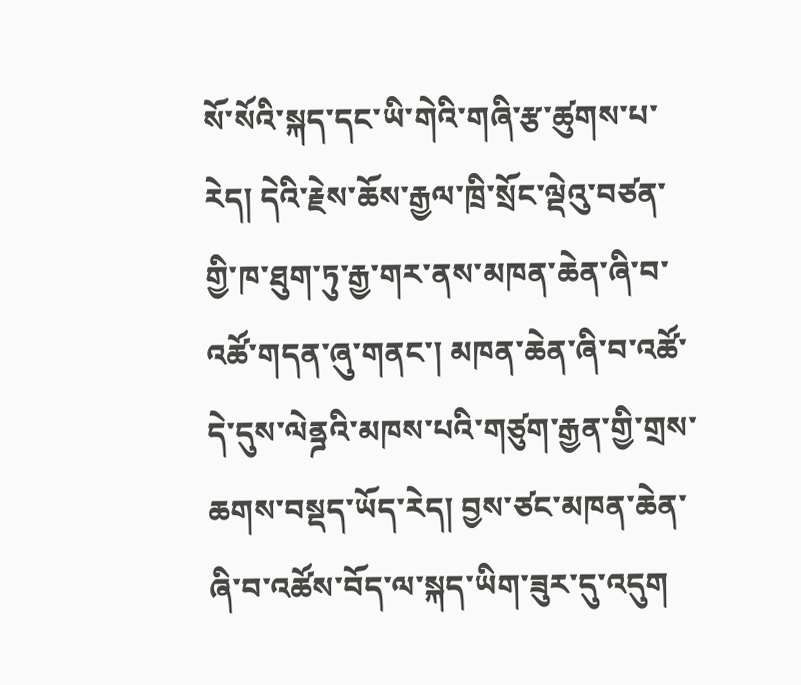སོ་སོའི་སྐད་དང་ཡི་གེའི་གཞི་རྩ་ཚུགས་པ་རེད། དེའི་རྗེས་ཆོས་རྒྱལ་ཁྲི་སྲོང་ལྡེའུ་བཙན་གྱི་ཁ་ཐུག་ཏུ་རྒྱ་གར་ནས་མཁན་ཆེན་ཞི་བ་འཚོ་གདན་ཞུ་གནང་། མཁན་ཆེན་ཞི་བ་འཚོ་དེ་དུས་ལེནྜའི་མཁས་པའི་གཙུག་རྒྱན་གྱི་གྲས་ཆགས་བསྡད་ཡོད་རེད། བྱས་ཙང་མཁན་ཆེན་ཞི་བ་འཚོས་བོད་ལ་སྐད་ཡིག་ཟུར་དུ་འདུག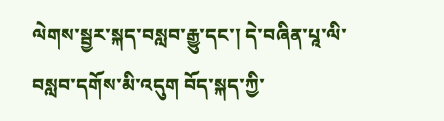ལེགས་སྦྱར་སྐད་བསླབ་རྒྱུ་དང་། དེ་བཞིན་པཱ་ལི་བསླབ་དགོས་མི་འདུག བོད་སྐད་ཀྱི་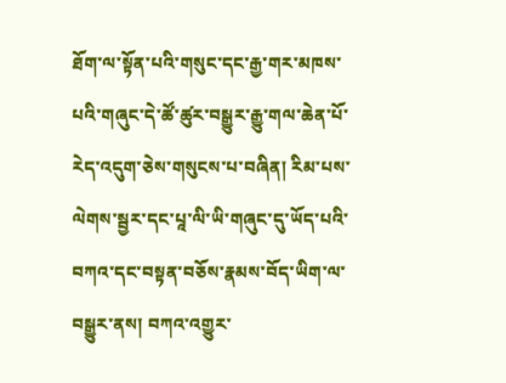ཐོག་ལ་སྟོན་པའི་གསུང་དང་རྒྱ་གར་མཁས་པའི་གཞུང་དེ་ཚོ་ཚུར་བསྒྱུར་རྒྱུ་གལ་ཆེན་པོ་རེད་འདུག་ཅེས་གསུངས་པ་བཞིན། རིམ་པས་ལེགས་སྦྱར་དང་པཱ་ལི་ཡི་གཞུང་དུ་ཡོད་པའི་བཀའ་དང་བསྟན་བཅོས་རྣམས་བོད་ཡིག་ལ་བསྒྱུར་ནས། བཀའ་འགྱུར་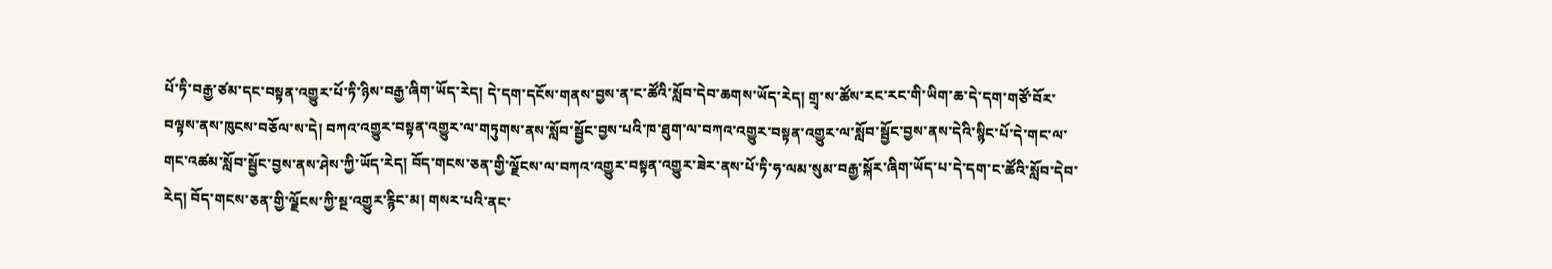པོ་ཏི་བརྒྱ་ཙམ་དང་བསྟན་འགྱུར་པོ་ཏི་ཉིས་བརྒྱ་ཞིག་ཡོད་རེད། དེ་དག་དངོས་གནས་བྱས་ན་ང་ཚོའི་སློབ་དེབ་ཆགས་ཡོད་རེད། གྲྭ་ས་ཚོས་རང་རང་གི་ཡིག་ཆ་དེ་དག་གཙོ་བོར་བལྟས་ནས་ཁུངས་བཅོལ་ས་དེ། བཀའ་འགྱུར་བསྟན་འགྱུར་ལ་གཏུགས་ནས་སློབ་སྦྱོང་བྱས་པའི་ཁ་ཐུག་ལ་བཀའ་འགྱུར་བསྟན་འགྱུར་ལ་སློབ་སྦྱོང་བྱས་ནས་དེའི་སྙིང་པོ་དེ་གང་ལ་གང་འཚམ་སློབ་སྦྱོང་བྱས་ནས་ཤེས་ཀྱི་ཡོད་རེད། བོད་གངས་ཅན་གྱི་ལྗོངས་ལ་བཀའ་འགྱུར་བསྟན་འགྱུར་ཟེར་ནས་པོ་ཏི་ཧ་ལམ་སུམ་བརྒྱ་སྐོར་ཞིག་ཡོད་པ་དེ་དག་ང་ཚོའི་སློབ་དེབ་རེད། བོད་གངས་ཅན་གྱི་ལྗོངས་ཀྱི་སྔ་འགྱུར་རྙིང་མ། གསར་པའི་ནང་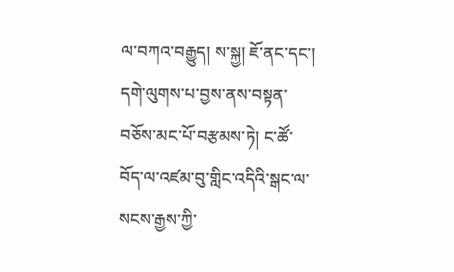ལ་བཀའ་བརྒྱུད། ས་སྐྱ། ཇོ་ནང་དང་། དགེ་ལུགས་པ་བྱས་ནས་བསྟན་བཅོས་མང་པོ་བརྩམས་ཏེ། ང་ཚོ་བོད་ལ་འཛམ་བུ་གླིང་འདིའི་སྒང་ལ་སངས་རྒྱས་ཀྱི་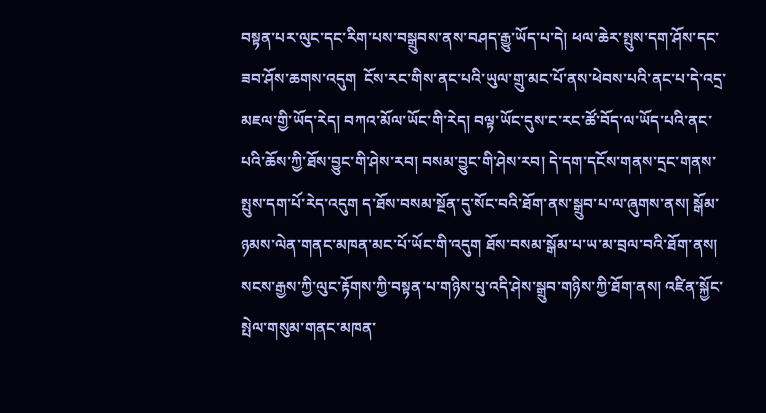བསྟན་པར་ལུང་དང་རིག་པས་བསྒྲུབས་ནས་བཤད་རྒྱུ་ཡོད་པ་དེ། ཕལ་ཆེར་སྤུས་དག་ཤོས་དང་ཟབ་ཤོས་ཆགས་འདུག  ངོས་རང་གིས་ནང་པའི་ཡུལ་གྲུ་མང་པོ་ནས་ཕེབས་པའི་ནང་པ་དེ་འདྲ་མཇལ་གྱི་ཡོད་རེད། བཀའ་མོལ་ཡོང་གི་རེད། བལྟ་ཡོང་དུས་ང་རང་ཚོ་བོད་ལ་ཡོད་པའི་ནང་པའི་ཆོས་ཀྱི་ཐོས་བྱུང་གི་ཤེས་རབ། བསམ་བྱུང་གི་ཤེས་རབ། དེ་དག་དངོས་གནས་དྲང་གནས་སྤུས་དག་པོ་རེད་འདུག ད་ཐོས་བསམ་སྔོན་དུ་སོང་བའི་ཐོག་ནས་སྒྲུབ་པ་ལ་ཞུགས་ནས། སྒོམ་ཉམས་ལེན་གནང་མཁན་མང་པོ་ཡོང་གི་འདུག ཐོས་བསམ་སྒོམ་པ་ཡ་མ་བྲལ་བའི་ཐོག་ནས། སངས་རྒྱས་ཀྱི་ལུང་རྟོགས་ཀྱི་བསྟན་པ་གཉིས་པུ་འདི་ཤེས་སྒྲུབ་གཉིས་ཀྱི་ཐོག་ནས། འཛིན་སྐྱོང་སྤེལ་གསུམ་གནང་མཁན་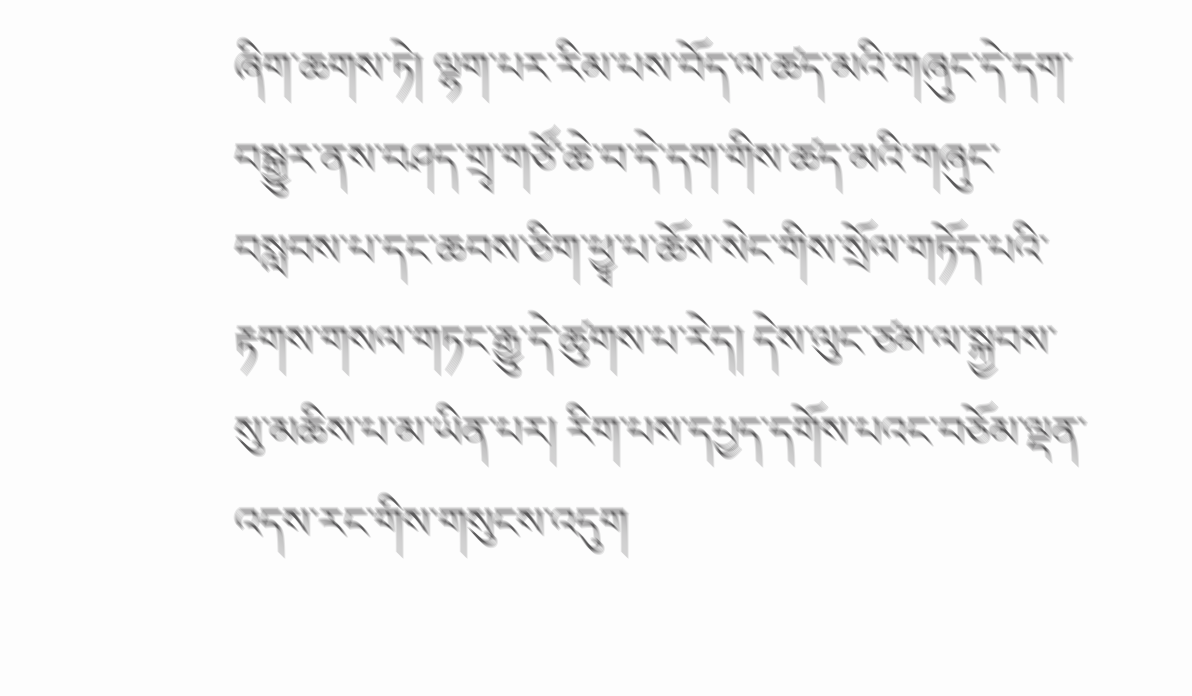ཞིག་ཆགས་ཏེ། ལྷག་པར་རིམ་པས་བོད་ལ་ཚད་མའི་གཞུང་དེ་དག་བསྒྱུར་ནས་བཤད་གྲྭ་གཙོ་ཆེ་བ་དེ་དག་གིས་ཚད་མའི་གཞུང་བསླབས་པ་དང་ཆབས་ཅིག་ཕྱྭ་པ་ཆོས་སེང་གིས་སྲོལ་གཏོད་པའི་རྟགས་གསལ་གཏང་རྒྱུ་དེ་ཚུགས་པ་རེད། དེས་ལུང་ཙམ་ལ་སྐྱབས་སུ་མཆིས་པ་མ་ཡིན་པར། རིག་པས་དཔྱད་དགོས་པའང་བཅོམ་ལྡན་འདས་རང་གིས་གསུངས་འདུག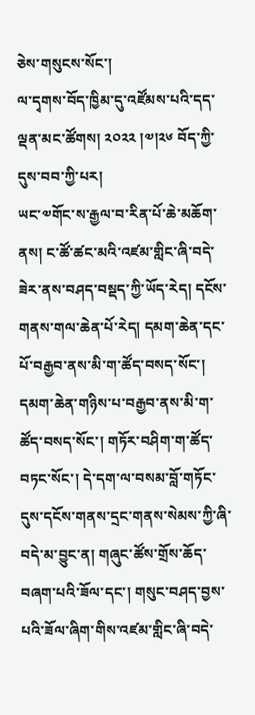ཅེས་གསུངས་སོང་།
ལ་དྭགས་བོད་ཁྱིམ་དུ་འཛོམས་པའི་དད་ལྡན་མང་ཚོགས། ༢༠༢༢ །༧།༢༦ བོད་ཀྱི་དུས་བབ་ཀྱི་པར།
ཡང་༧གོང་ས་རྒྱལ་བ་རིན་པོ་ཆེ་མཆོག་ནས། ང་ཚོ་ཚང་མའི་འཛམ་གླིང་ཞི་བདེ་ཟེར་ནས་བཤད་བསྡད་ཀྱི་ཡོད་རེད། དངོས་གནས་གལ་ཆེན་པོ་རེད། དམག་ཆེན་དང་པོ་བརྒྱབ་ནས་མི་ག་ཚོད་བསད་སོང་། དམག་ཆེན་གཉིས་པ་བརྒྱབ་ནས་མི་ག་ཚོད་བསད་སོང་། གཏོར་བཤིག་ག་ཚོད་བཏང་སོང་། དེ་དག་ལ་བསམ་བློ་གཏོང་དུས་དངོས་གནས་དྲང་གནས་སེམས་ཀྱི་ཞི་བདེ་མ་བྱུང་ན། གཞུང་ཚོས་གྲོས་ཆོད་བཞག་པའི་ཟོལ་དང་། གསུང་བཤད་བྱས་པའི་ཟོལ་ཞིག་གིས་འཛམ་གླིང་ཞི་བདེ་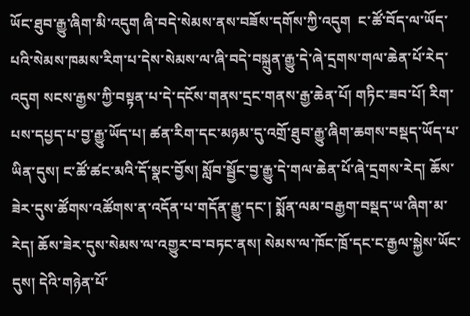ཡོང་ཐུབ་རྒྱུ་ཞིག་མི་འདུག ཞི་བདེ་སེམས་ནས་བཟོས་དགོས་ཀྱི་འདུག  ང་ཚོ་བོད་ལ་ཡོད་པའི་སེམས་ཁམས་རིག་པ་དེས་སེམས་ལ་ཞི་བདེ་བསྐྲུན་རྒྱུ་དེ་ཞེ་དྲགས་གལ་ཆེན་པོ་རེད་འདུག སངས་རྒྱས་ཀྱི་བསྟན་པ་དེ་དངོས་གནས་དྲང་གནས་རྒྱ་ཆེན་པོ། གཏིང་ཟབ་པོ། རིག་པས་དཔྱད་པ་བྱ་རྒྱུ་ཡོད་པ། ཚན་རིག་དང་མཉམ་དུ་འགྲོ་ཐུབ་རྒྱུ་ཞིག་ཆགས་བསྡད་ཡོད་པ་ཡིན་དུས། ང་ཚོ་ཚང་མའི་དོ་སྣང་བྱོས། སློབ་སྦྱོང་བྱ་རྒྱུ་དེ་གལ་ཆེན་པོ་ཞེ་དྲགས་རེད། ཆོས་ཟེར་དུས་ཚོགས་འཚོགས་ན་འདོན་པ་གདོན་རྒྱུ་དང་། སྨོན་ལམ་བརྒྱག་བསྡད་ཡ་ཞིག་མ་རེད། ཆོས་ཟེར་དུས་སེམས་ལ་འགྱུར་བ་བཏང་ནས། སེམས་ལ་ཁོང་ཁྲོ་དང་ང་རྒྱལ་སྐྱེས་ཡོང་དུས། དེའི་གཉེན་པོ་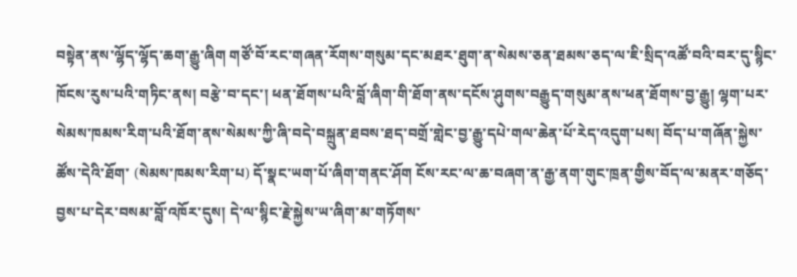བསྟེན་ནས་ལྷོད་ལྷོད་ཆག་རྒྱུ་ཞིག གཙོ་བོ་རང་གཞན་རོགས་གསུམ་དང་མཐར་ཐུག་ན་སེམས་ཅན་ཐམས་ཅད་ལ་ཇི་སྲིད་འཚོ་བའི་བར་དུ་སྙིང་ཁོངས་རུས་པའི་གཏིང་ནས། བརྩེ་བ་དང་། ཕན་ཐོགས་པའི་བློ་ཞིག་གི་ཐོག་ནས་དངོས་ཤུགས་བརྒྱུད་གསུམ་ནས་ཕན་ཐོགས་བྱ་རྒྱུ། ལྷག་པར་སེམས་ཁམས་རིག་པའི་ཐོག་ནས་སེམས་ཀྱི་ཞི་བདེ་བསྐྲུན་ཐབས་ཐད་བགྲོ་གླེང་བྱ་རྒྱུ་དཔེ་གལ་ཆེན་པོ་རེད་འདུག་པས། བོད་པ་གཞོན་སྐྱེས་ཚོས་དེའི་ཐོག་ (སེམས་ཁམས་རིག་པ) དོ་སྣང་ཡག་པོ་ཞིག་གནང་ཤོག ངོས་རང་ལ་ཆ་བཞག་ན་རྒྱ་ནག་གུང་ཁྲན་གྱིས་བོད་ལ་མནར་གཅོད་བྱས་པ་དེར་བསམ་བློ་འཁོར་དུས། དེ་ལ་སྙིང་རྗེ་སྐྱེས་ཡ་ཞིག་མ་གཏོགས་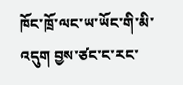ཁོང་ཁྲོ་ལང་ཡ་ཡོང་གི་མི་འདུག བྱས་ཙང་ང་རང་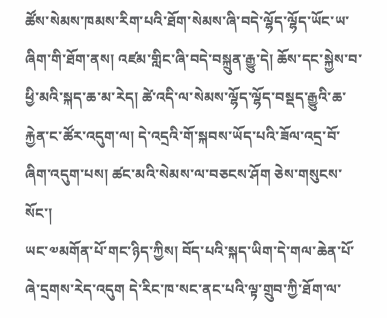ཚོས་སེམས་ཁམས་རིག་པའི་ཐོག་སེམས་ཞི་བདེ་ལྷོད་ལྷོད་ཡོང་ཡ་ཞིག་གི་ཐོག་ནས། འཛམ་གླིང་ཞི་བདེ་བསྐྲུན་རྒྱུ་དེ། ཆོས་དང་སྐྱེས་བ་ཕྱི་མའི་སྐད་ཆ་མ་རེད། ཚེ་འདི་ལ་སེམས་ལྷོད་ལྷོད་བསྡད་རྒྱུའི་ཆ་རྐྱེན་ང་ཚོར་འདུག་ལ། དེ་འདྲའི་གོ་སྐབས་ཡོད་པའི་ཟོལ་འདྲ་བོ་ཞིག་འདུག་པས། ཚང་མའི་སེམས་ལ་བཅངས་ཤོག ཅེས་གསུངས་སོང་།
ཡང་༧མགོན་པོ་གང་ཉིད་ཀྱིས། བོད་པའི་སྐད་ཡིག་དེ་གལ་ཆེན་པོ་ཞེ་དྲགས་རེད་འདུག དེ་རིང་ཁ་སང་ནང་པའི་ལྟ་གྲུབ་ཀྱི་ཐོག་ལ་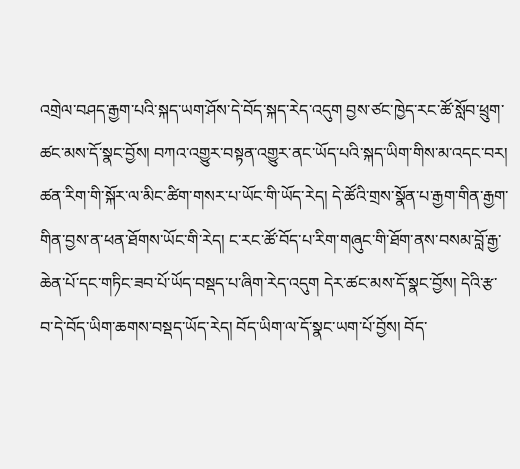འགྲེལ་བཤད་རྒྱག་པའི་སྐད་ཡག་ཤོས་དེ་བོད་སྐད་རེད་འདུག བྱས་ཙང་ཁྱེད་རང་ཚོ་སློབ་ཕྲུག་ཚང་མས་དོ་སྣང་བྱོས། བཀའ་འགྱུར་བསྟན་འགྱུར་ནང་ཡོད་པའི་སྐད་ཡིག་གིས་མ་འདང་བར། ཚན་རིག་གི་སྐོར་ལ་མིང་ཚིག་གསར་པ་ཡོང་གི་ཡོད་རེད། དེ་ཚོའི་གྲས་སྣོན་པ་རྒྱག་གིན་རྒྱག་གིན་བྱས་ན་ཕན་ཐོགས་ཡོང་གི་རེད། ང་རང་ཚོ་བོད་པ་རིག་གཞུང་གི་ཐོག་ནས་བསམ་བློ་རྒྱ་ཆེན་པོ་དང་གཏིང་ཟབ་པོ་ཡོད་བསྡད་པ་ཞིག་རེད་འདུག དེར་ཚང་མས་དོ་སྣང་བྱོས། དེའི་རྩ་བ་དེ་བོད་ཡིག་ཆགས་བསྡད་ཡོད་རེད། བོད་ཡིག་ལ་དོ་སྣང་ཡག་པོ་བྱོས། བོད་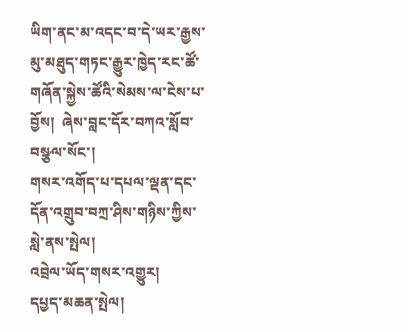ཡིག་ནང་མ་འདང་བ་དེ་ཡར་རྒྱས་མུ་མཐུད་གཏང་རྒྱུར་ཁྱེད་རང་ཚོ་གཞོན་སྐྱེས་ཚོའི་སེམས་ལ་ངེས་པ་བྱོས།  ཞེས་བླང་དོར་བཀའ་སློབ་བསྩལ་སོང་།
གསར་འགོད་པ་དཔལ་ལྡན་དང་དོན་འགྲུབ་བཀྲ་ཤིས་གཉིས་ཀྱིས་སླེ་ནས་སྤེལ།
འབྲེལ་ཡོད་གསར་འགྱུར།
དཔྱད་མཆན་སྤེལ།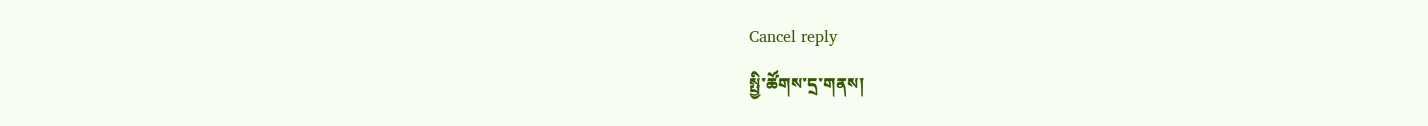Cancel reply
སྤྱི་ཚོགས་དྲ་གནས།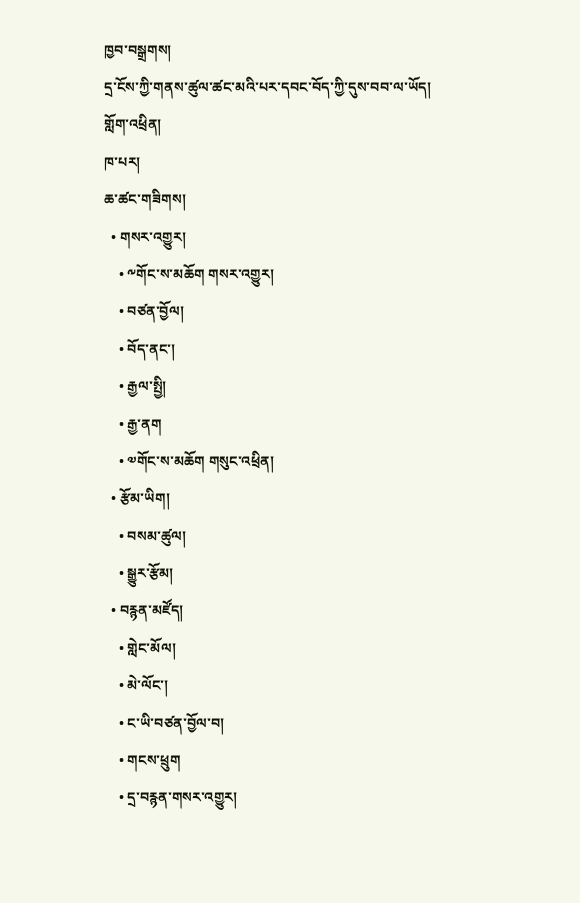ཁྱབ་བསྒྲགས།
དྲ་ངོས་ཀྱི་གནས་ཚུལ་ཚང་མའི་པར་དབང་བོད་ཀྱི་དུས་བབ་ལ་ཡོད།
གློག་འཕྲིན།
ཁ་པར།
ཆ་ཚང་གཟིགས།
  • གསར་འགྱུར།
    • ༸གོང་ས་མཆོག གསར་འགྱུར།
    • བཙན་བྱོལ།
    • བོད་ནང་།
    • རྒྱལ་སྤྱི།
    • རྒྱ་ནག
    • ༧གོང་ས་མཆོག གསུང་འཕྲིན།
  • རྩོམ་ཡིག།
    • བསམ་ཚུལ།
    • སྒྱུར་རྩོམ།
  • བརྙན་མཛོད།
    • གླེང་མོལ།
    • མེ་ལོང་།
    • ང་ཡི་བཙན་བྱོལ་བ།
    • གངས་ཕྲུག
    • དྲ་བརྙན་གསར་འགྱུར།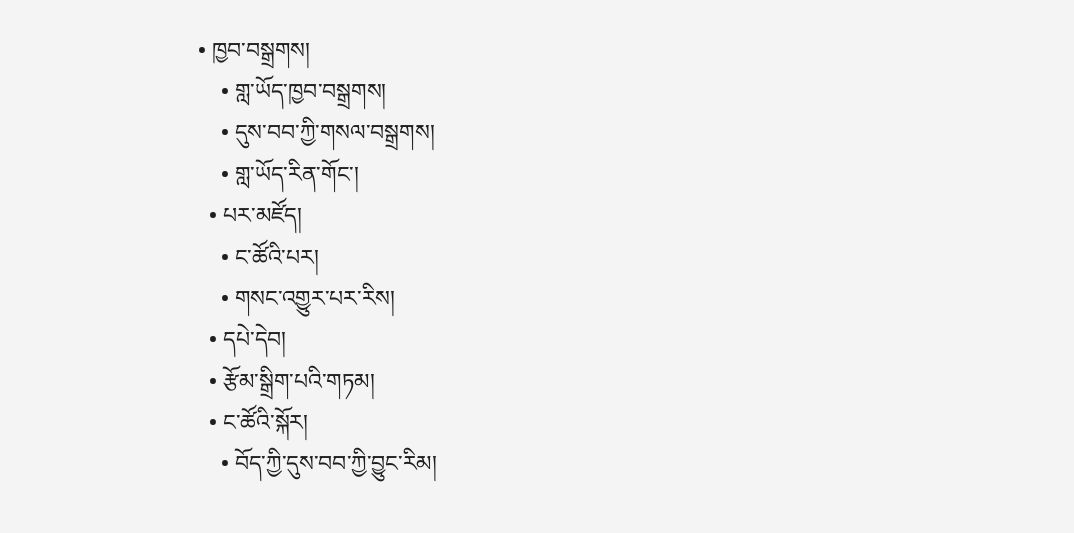• ཁྱབ་བསྒྲགས།
    • གླ་ཡོད་ཁྱབ་བསྒྲགས།
    • དུས་བབ་ཀྱི་གསལ་བསྒྲགས།
    • གླ་ཡོད་རིན་གོང་།
  • པར་མཛོད།
    • ང་ཚོའི་པར།
    • གསང་འགྱུར་པར་རིས།
  • དཔེ་དེབ།
  • རྩོམ་སྒྲིག་པའི་གཏམ།
  • ང་ཚོའི་སྐོར།
    • བོད་ཀྱི་དུས་བབ་ཀྱི་བྱུང་རིམ།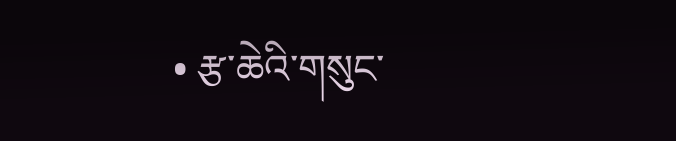• རྩ་ཆེའི་གསུང་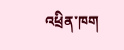འཕྲིན་ཁག